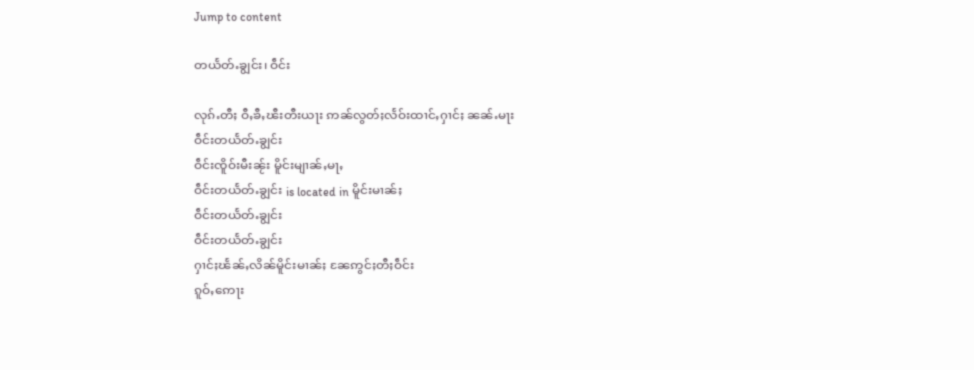Jump to content

တယႅတ်ႉၶျွင်း၊ ဝဵင်း

လုၵ်ႉတီႈ ဝီႇၶီႇၽီးတီးယႃး ဢၼ်လွတ်ႈလႅဝ်းထၢင်ႇႁၢင်ႈ ၼၼ်ႉမႃး
ဝဵင်းတယႅတ်ႉၶျွင်း
ဝဵင်းၸိူဝ်းမီးၼႂ်း မိူင်းမျၢၼ်ႇမႃႇ
ဝဵင်းတယႅတ်ႉၶျွင်း is located in မိူင်းမၢၼ်ႈ
ဝဵင်းတယႅတ်ႉၶျွင်း
ဝဵင်းတယႅတ်ႉၶျွင်း
ႁၢင်ႈၽႅၼ်ႇလိၼ်မိူင်းမၢၼ်ႈ ၼႄဢွင်ႈတီႈဝဵင်း
ၵူဝ်ႇဢေႃး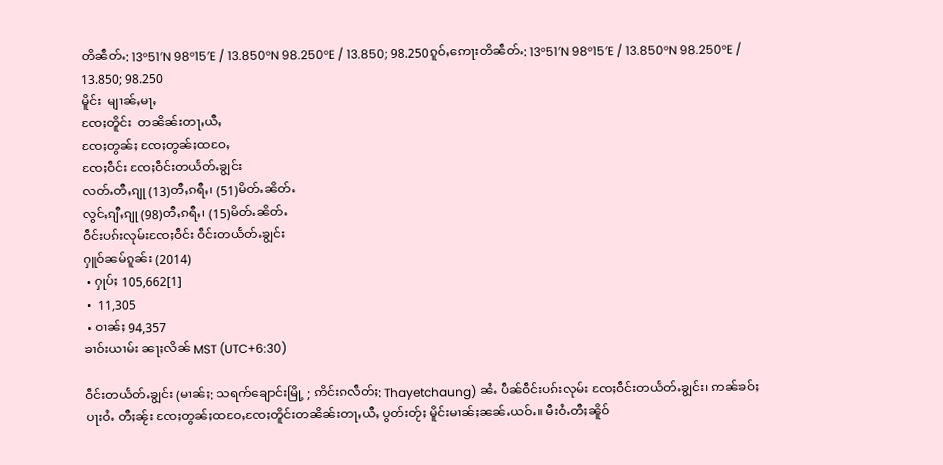တိၼဵတ်ႉ: 13°51′N 98°15′E / 13.850°N 98.250°E / 13.850; 98.250ၵူဝ်ႇဢေႃးတိၼဵတ်ႉ: 13°51′N 98°15′E / 13.850°N 98.250°E / 13.850; 98.250
မိူင်း  မျၢၼ်ႇမႃႇ
ၸႄႈတိူင်း  တၼိၼ်းတႃႇယီႇ
ၸႄႈတွၼ်ႈ ၸႄႈတွၼ်ႈထဝႄႇ
ၸႄႈဝဵင်း ၸႄႈဝဵင်းတယႅတ်ႉၶျွင်း
လတ်ႉတီႇၵျု (13)တီႇၵရီႇ၊ (51)မိတ်ႉၼိတ်ႉ
လွင်ႇၵျီႇၵျု (98)တီႇၵရီႇ၊ (15)မိတ်ႉၼိတ်ႉ
ဝဵင်းပၵ်းလုမ်းၸႄႈဝဵင်း ဝဵင်းတယႅတ်ႉၶျွင်း
ႁူဝ်ၼမ်ၵူၼ်း (2014)
 • ႁုပ်ႈ 105,662[1]
 •  11,305
 • ဝၢၼ်ႈ 94,357
ၶၢဝ်းယၢမ်း ၼႃႈလိၼ် MST (UTC+6:30)

ဝဵင်းတယႅတ်ႉၶျွင်း (မၢၼ်ႈ: သရက်ချောင်းမြို့ ; ဢိင်းၵလဵတ်ႈ: Thayetchaung) ၼႆႉ ပဵၼ်ဝဵင်းပၵ်းလုမ်း ၸႄႈဝဵင်းတယႅတ်ႉၶျွင်း၊ ဢၼ်ၶဝ်ႈပႃးဝႆႉ တီႈၼႂ်း ၸႄႈတွၼ်ႈထဝႄႇၸႄႈတိူင်းတၼိၼ်းတႃႇယီႇ ပွတ်းတႂ်ႈ မိူင်းမၢၼ်ႈၼၼ်ႉယဝ်ႉ။ မီးဝႆႉတီႈၼိူဝ်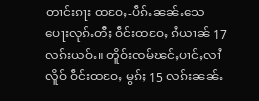တၢင်းၵႃး ထဝႄႇ-ပဵၵ်ႉၼၼ်ႉသေ ပေႃးလုၵ်ႉတီႈ ဝဵင်းထဝႄႇ ၵႆယၢၼ် 17 လၵ်းယဝ်ႉ။ တိူဝ်းၸမ်ၽင်ႇပၢင်ႇလၢႆလိူဝ် ဝဵင်းထဝႄႇ မွၵ်ႈ 15 လၵ်းၼၼ်ႉ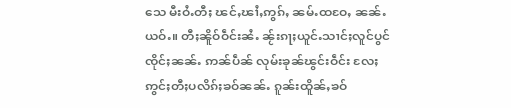သေ မီးဝႆႉတီႈ ၽင်ႇၽၢႆႇဢွၵ်ႇ ၼမ်ႉထဝႄႇ ၼၼ်ႉယဝ်ႉ။ တီႈၼိူဝ်ဝဵင်းၼႆႉ ၼႂ်းၵႃႈယူင်ႉသၢင်ႈလူင်ပွင်ၸိုင်ႈၼၼ်ႉ ဢၼ်ပဵၼ် လုမ်းၶုၼ်ၽွင်းဝဵင်း လႄႈ ဢွင်ႈတီႈပလိၵ်ႈၶဝ်ၼၼ်ႉ ၵူၼ်းထိူၼ်ႇၶဝ်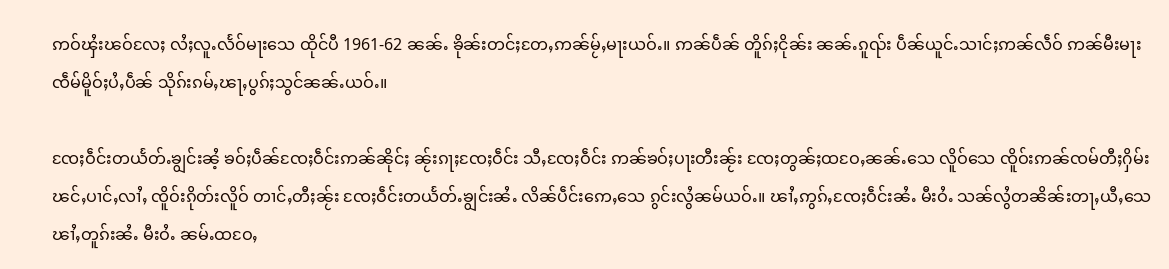ဢဝ်ၾႆးၽဝ်လႄႈ လႆႈလူႉလႅဝ်မႃးသေ ထိုင်ပီ 1961-62 ၼၼ်ႉ ၶိုၼ်းတင်ႈတႄႇဢၼ်မႂ်ႇမႃးယဝ်ႉ။ ဢၼ်ပဵၼ် တိူၵ်ႈငိုၼ်း ၼၼ်ႉၵူၺ်း ပဵၼ်ယူင်ႉသၢင်ႈဢၼ်လဵဝ် ဢၼ်မီးမႃး ၸဵမ်မိူဝ်ႈပႆႇပဵၼ် သိုၵ်းၵမ်ႇၽႃႇပွၵ်ႈသွင်ၼၼ်ႉယဝ်ႉ။

ၸႄႈဝဵင်းတယႅတ်ႉၶျွင်းၼႆ့ ၶဝ်ႈပဵၼ်ၸႄႈဝဵင်းဢၼ်ၼိုင်ႈ ၼႂ်းၵႃႈၸႄႈဝဵင်း သီႇၸႄႈဝဵင်း ဢၼ်ၶဝ်ႈပႃးတီးၼႂ်း ၸႄႈတွၼ်ႈထဝႄႇၼၼ်ႉသေ လိူဝ်သေ ၸိူဝ်းဢၼ်ၸမ်တီႈႁိမ်းၽင်ႇပၢင်ႇလၢႆႇ ၸိူဝ်းၵိုတ်းလိူဝ် တၢင်ႇတီႈၼႂ်း ၸႄႈဝဵင်းတယႅတ်ႉၶျွင်းၼႆႉ လိၼ်ပဵင်းဢေႇသေ ၵွင်းလွႆၼမ်ယဝ်ႉ။ ၽၢႆႇဢွၵ်ႇၸႄႈဝဵင်းၼႆႉ မီးဝႆႉ သၼ်လွႆတၼိၼ်းတႃႇယီႇသေ ၽၢႆႇတူၵ်းၼႆႉ မီးဝႆႉ ၼမ်ႉထဝႄႇ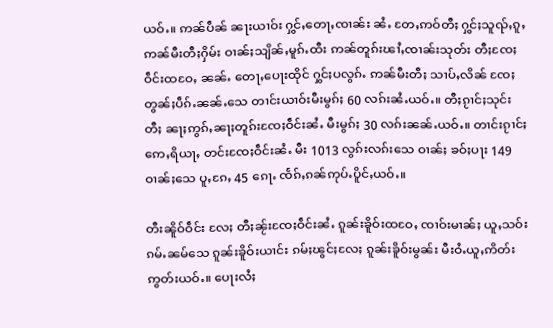ယဝ်ႉ။ ဢၼ်ပဵၼ် ၼႃးယၢဝ်း ႁွင်ႇတေႃႇၸၢၼ်း ၼႆႉ တႄႇဢဝ်တီႈ ႁွင်ႈသူၺ်ႇၵူႇ ဢၼ်မီးတီႈႁိမ်း ဝၢၼ်ႈသျိၼ်ႇမူၵ်ႉထီး ဢၼ်တူၵ်းၽၢႆႇၸၢၼ်းသုတ်း တီႈၸႄႈဝဵင်းထဝႄႇ ၼၼ်ႉ တေႃႇပေႃးထိုင် ႁွင်ႈပလွၵ်ႉ ဢၼ်မီးတီႈ သၢပ်ႇလိၼ် ၸႄႈတွၼ်ႈပဵၵ်ႉၼၼ်ႉသေ တၢင်းယၢဝ်းမီးမွၵ်ႈ 60 လၵ်းၼႆႉယဝ်ႉ။ တီႈၵႂၢင်ႈသုင်းတီႈ ၼႃႈဢွၵ်ႇၼႃႈတူၵ်းၸႄႈဝဵင်းၼႆႉ မီးမွၵ်ႈ 30 လၵ်းၼၼ်ႉယဝ်ႉ။ တၢင်းၵႂၢင်ႈဢေႇရိယႃႇ တင်းၸႄႈဝဵင်းၼႆႉ မီး 1013 လွၵ်းလၵ်းသေ ဝၢၼ်ႈ ၶဝ်ႈပႃး 149 ဝၢၼ်ႈသေ ပူႇၵႄႇ 45 ၵေႃႉ ၸႅၵ်ႇၵၼ်ဢုပ်ႉပိူင်ႇယဝ်ႉ။

တီးၼိူဝ်ဝဵင်း လႄႈ တီႈၼႂ်းၸႄႈဝဵင်းၼႆႉ ၵူၼ်းၶိူဝ်းထဝႄႇ ၸၢဝ်းမၢၼ်ႈ ယူႇသဝ်းၵမ်ႉၼမ်သေ ၵူၼ်းၶိူဝ်းယၢင်း ၵမ်ႈၽွင်ႈလႄႈ ၵူၼ်းၶိူဝ်းမွၼ်း မီးဝႆႉယူႇဢိတ်းဢွတ်းယဝ်ႉ။ ပေႃးလႆႈ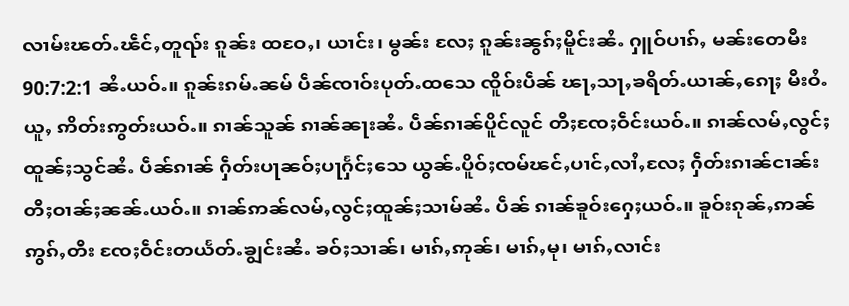လၢမ်းၽတ်ႉၽဵင်ႇတူၺ်း ၵူၼ်း ထဝႄႇ၊ ယၢင်း၊ မွၼ်း လႄႈ ၵူၼ်းၼွၵ်ႈမိူင်းၼႆႉ ႁူဝ်ပၢၵ်ႇ မၼ်းတေမီး 90:7:2:1 ၼႆႉယဝ်ႉ။ ၵူၼ်းၵမ်ႉၼမ် ပဵၼ်ၸၢဝ်းပုတ်ႉထသေ ၸိူဝ်းပဵၼ် ၽႃႇသႃႇၶရိတ်ႉယၢၼ်ႇၵေႃႈ မီးဝႆႉယူႇ ဢိတ်းဢွတ်းယဝ်ႉ။ ၵၢၼ်သူၼ် ၵၢၼ်ၼႃးၼႆႉ ပဵၼ်ၵၢၼ်ပိူင်လူင် တီႈၸႄႈဝဵင်းယဝ်ႉ။ ၵၢၼ်လမ်ႇလွင်ႈထူၼ်ႈသွင်ၼႆႉ ပဵၼ်ၵၢၼ် ႁဵတ်းပႃၼဝ်ႈပႃႁႅင်ႈသေ ယွၼ်ႉပိူဝ်ႈၸမ်ၽင်ႇပၢင်ႇလၢႆႇလႄႈ ႁဵတ်းၵၢၼ်ငၢၼ်း တီႈဝၢၼ်ႈၼၼ်ႉယဝ်ႉ။ ၵၢၼ်ဢၼ်လမ်ႇလွင်ႈထူၼ်ႈသၢမ်ၼႆႉ ပဵၼ် ၵၢၼ်ၶူဝ်းႁေႈယဝ်ႉ။ ၶူဝ်းၵုၼ်ႇဢၼ်ဢွၵ်ႇတီး ၸႄႈဝဵင်းတယႅတ်ႉၶျွင်းၼႆႉ ၶဝ်ႈသၢၼ်၊ မၢၵ်ႇဢုၼ်၊ မၢၵ်ႇမု၊ မၢၵ်ႇလၢင်း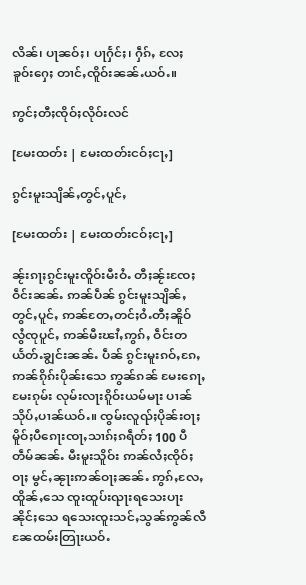လိၼ်၊ ပႃၼဝ်ႈ၊ ပႃႁႅင်ႈ၊ ႁဵၵ်ႇ လႄႈ ၶူဝ်းႁေႈ တၢင်ႇၸိူဝ်းၼၼ်ႉယဝ်ႉ။

ဢွင်ႈတီႈၸိုဝ်ႈလိုဝ်းလင်

[မႄးထတ်း | မႄးထတ်းငဝ်ႈငႃႇ]

ၵွင်းမူးသျိၼ်ႇတွင်ႇပူင်ႇ

[မႄးထတ်း | မႄးထတ်းငဝ်ႈငႃႇ]

ၼႂ်းၵႃႈၵွင်းမူးၸိူဝ်းမီးဝႆႉ တီႈၼႂ်းၸႄႈဝဵင်းၼၼ်ႉ ဢၼ်ပဵၼ် ၵွင်းမူးသျိၼ်ႇတွင်ႇပူင်ႇ ဢၼ်တႄႇတင်ႈဝႆႉတီႈၼိူဝ် လွႆၸုပူင်ႇ ဢၼ်မီးၽၢႆႇဢွၵ်ႇ ဝဵင်းတယႅတ်ႉၶျွင်းၼၼ်ႉ ပဵၼ် ၵွင်းမူးၵဝ်ႇၵႄႇ ဢၼ်ၵိုၵ်းပိုၼ်းသေ ဢွၼ်ၵၼ် မႄးၵေႃႇမႄးၵုမ်း လုမ်းလႃးၵိူဝ်းယမ်မႃး ပၢၼ်သိုပ်ႇပၢၼ်ယဝ်ႉ။ ၸွမ်းလူၺ်ႈပိုၼ်းဝႃႈ မိူဝ်ႈပီၵေႃးၸႃႇသၢၵ်ႈၵရဵတ်ႈ 100 ပီတဵမ်ၼၼ်ႉ မီးမူးသိူဝ်း ဢၼ်လႆႈၸိုဝ်ႈဝႃႈ မွင်ႇၼႂႃးဢၼ်ဝႃႈၼၼ်ႉ ဢွၵ်ႇလႄႇထိူၼ်ႇသေ ၸူးထူပ်းၺႃးရသေးပႃးၼိုင်ႈသေ ရသေးၸူးသင်ႇသွၼ်ဢွၼ်လီၼႄထမ်းတြႃးယဝ်ႉ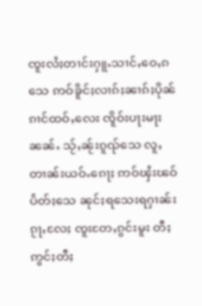ၸူးလႆႈတၢင်းႁူႉသၢင်ႇဝေႇၵသေ ဢဝ်ၶိူင်ႈလၢၵ်ႈၼၢၵ်ႈပိုၼ်ၵၢင်ထဝ်ႇလေး ၸိူဝ်းပႃးမႃးၼၼ်ႉ သႂ်ႇၼႂ်းၵူၺ်သေ လူႇတၢၼ်းယဝ်ႉၵေႃႈ ဢဝ်ၾႆးၽဝ်ပႅတ်ႈသေ ၼုင်ႈရသေးရႁၢၼ်းၵႂႃႇလႄႈ ၸူးတႄႇၵွင်းမူး တီႈ ဢွင်ႈတီႈ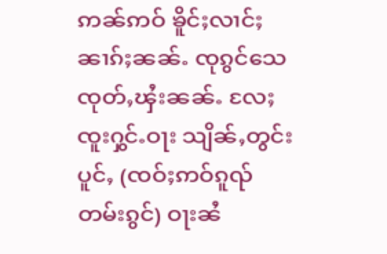ဢၼ်ဢဝ် ၶိူင်ႈလၢင်ႈၼၢၵ်ႈၼၼ်ႉ ၸုၵွင်သေ ၸုတ်ႇၾႆးၼၼ်ႉ လႄႈ ၸူးႁွင်ႉဝႃး သျိၼ်ႇတွင်းပူင်ႇ (ၸဝ်ႈဢဝ်ၵူၺ် တမ်းၵွင်) ဝႃးၼႆ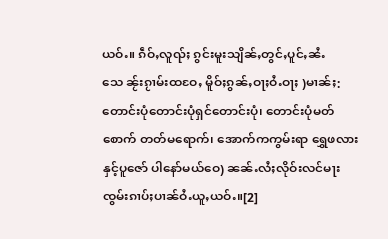ယဝ်ႉ။ ၵဵဝ်ႇလူၺ်ႈ ၵွင်းမူးသျိၼ်ႇတွင်ႇပူင်ႇၼႆႉသေ ၼႂ်းၵႂၢမ်းထဝႄႇ မိူဝ်ႈၵွၼ်ႇဝႃႈဝႆႉဝႃႈ )မၢၼ်ႈ: တောင်းပုံတောင်းပုံရှင်တောင်းပုံ၊ တောင်းပုံမတ်စောက် တတ်မရောက်၊ အောက်ကကွမ်းရာ ရွှေဖလားနှင့်ပူဇော် ပါနော်မယ်ဝေ) ၼၼ်ႉလႆႈလိုဝ်းလင်မႃး ၸွမ်းၵၢပ်ႈပၢၼ်ဝႆႉယူႇယဝ်ႉ။[2]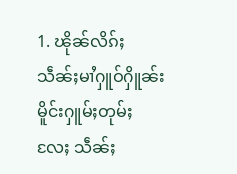1. ၽိုၼ်လိၵ်ႈ သဵၼ်ႈမၢႆႁူဝ်ႁိူၼ်း မိူင်းႁူမ်ႈတုမ်ႈ လႄႈ သဵၼ်ႈ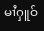မၢႆႁူဝ်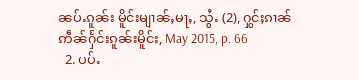ၼပ်ႉၵူၼ်း မိူင်းမျၢၼ်ႇမႃႇ, သွႆႉ (2), ႁွင်ႈၵၢၼ်ဢဵၼ်ႁႅင်းၵူၼ်းမိူင်း, May 2015, p. 66
  2. ပပ်ႉ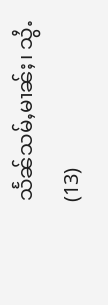သႅၼ်သမ်ႇမၢၼ်ႈ၊ သွႆႉ (13)